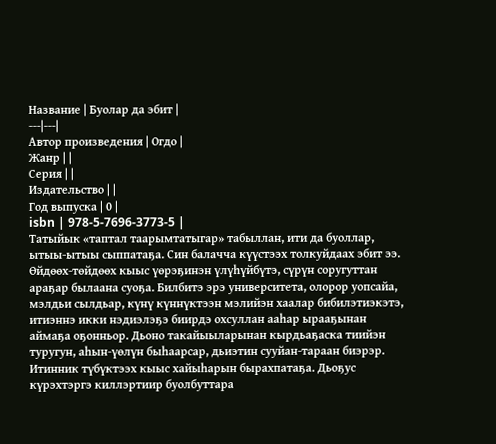Название | Буолар да эбит |
---|---|
Автор произведения | Огдо |
Жанр | |
Серия | |
Издательство | |
Год выпуска | 0 |
isbn | 978-5-7696-3773-5 |
Татыйык «таптал таарымтатыгар» табыллан, ити да буоллар, ытыы-ытыы сыппатаҕа. Син балачча күүстээх толкуйдаах эбит ээ. Өйдөөх-төйдөөх кыыс үөрэҕинэн үлүһүйбүтэ, сүрүн соругуттан араҕар былаана суоҕа. Билбитэ эрэ университета, олорор уопсайа, мэлдьи сылдьар, күнү күннүктээн мэлийэн хаалар бибилэтиэкэтэ, итиэннэ икки нэдиэлэҕэ биирдэ охсуллан ааһар ырааҕынан аймаҕа оҕонньор. Дьоно такайыыларынан кырдьаҕаска тиийэн туругун, аһын-үөлүн быһаарсар, дьиэтин сууйан-тараан биэрэр. Итинник түбүктээх кыыс хайыһарын бырахпатаҕа. Дьоҕус күрэхтэргэ киллэртиир буолбуттара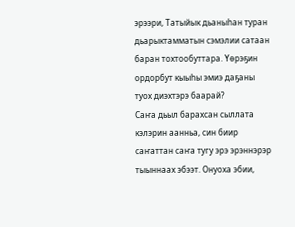эрээри, Татыйык дьаныһан туран дьарыктамматын сэмэлии сатаан баран тохтообуттара. Үөрэҕин ордорбут кыыһы эмиэ даҕаны туох диэхтэрэ баарай?
Саҥа дьыл барахсан сыллата кэлэрин аанньа, син биир саҥаттан саҥа тугу эрэ эрэннэрэр тыыннаах эбээт. Онуоха эбии,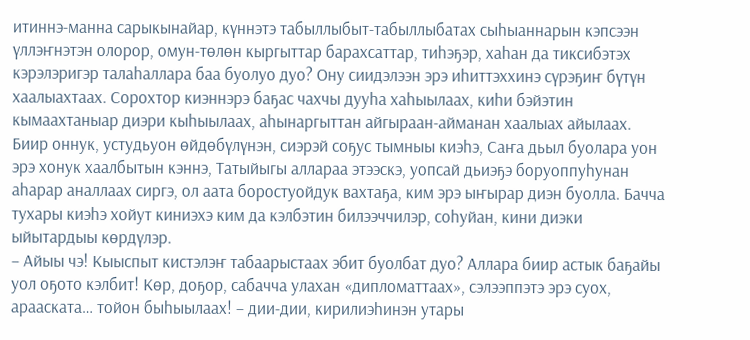итиннэ-манна сарыкынайар, күннэтэ табыллыбыт-табыллыбатах сыһыаннарын кэпсээн үллэҥнэтэн олорор, омун-төлөн кыргыттар барахсаттар, тиһэҕэр, хаһан да тиксибэтэх кэрэлэригэр талаһаллара баа буолуо дуо? Ону сиидэлээн эрэ иһиттэххинэ сүрэҕиҥ бүтүн хаалыахтаах. Сорохтор киэннэрэ баҕас чахчы дууһа хаһыылаах, киһи бэйэтин кымаахтаныар диэри кыһыылаах, аһынаргыттан айгыраан-айманан хаалыах айылаах.
Биир оннук, устудьуон өйдөбүлүнэн, сиэрэй соҕус тымныы киэһэ, Саҥа дьыл буолара уон эрэ хонук хаалбытын кэннэ, Татыйыгы аллараа этээскэ, уопсай дьиэҕэ боруоппуһунан аһарар аналлаах сиргэ, ол аата боростуойдук вахтаҕа, ким эрэ ыҥырар диэн буолла. Бачча тухары киэһэ хойут киниэхэ ким да кэлбэтин билээччилэр, соһуйан, кини диэки ыйытардыы көрдүлэр.
– Айыы чэ! Кыыспыт кистэлэҥ табаарыстаах эбит буолбат дуо? Аллара биир астык баҕайы уол оҕото кэлбит! Көр, доҕор, сабачча улахан «дипломаттаах», сэлээппэтэ эрэ суох, арааската… тойон быһыылаах! – дии-дии, кирилиэһинэн утары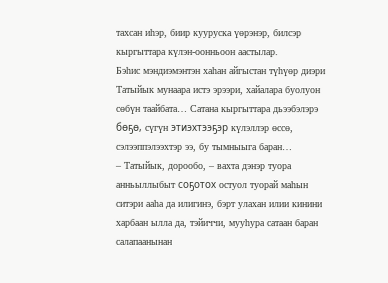тахсан иһэр, биир кууруска үөрэнэр, билсэр кыргыттара күлэн-оонньоон аастылар.
Бэһис мэндиэмэнтэн хаһан айгыстан түһүөр диэри Татыйык мунаара истэ эрээри, хайалара буолуон сөбүн таайбата… Сатана кыргыттара дьээбэлэрэ бөҕө, сүгүн этиэхтээҕэр күлэллэр өссө, сэлээппэлээхтэр ээ, бу тымныыга баран…
– Татыйык, дорообо, – вахта дэнэр туора анньыллыбыт соҕотох остуол туорай маһын ситэри ааһа да илигинэ, бэрт улахан илии кинини харбаан ылла да, тэйиччи, мууһура сатаан баран салапаанынан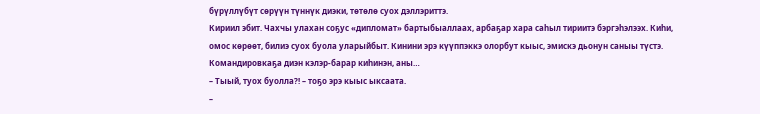бүрүллүбүт сөрүүн түннүк диэки, төтөлө суох дэллэриттэ.
Кириил эбит. Чахчы улахан соҕус «дипломат» бартыбыаллаах, арбаҕар хара саһыл тириитэ бэргэһэлээх. Киһи, омос көрөөт, билиэ суох буола уларыйбыт. Кинини эрэ күүппэккэ олорбут кыыс, эмискэ дьонун саныы түстэ. Командировкаҕа диэн кэлэр-барар киһинэн, аны…
– Тыый, туох буолла?! – тоҕо эрэ кыыс ыксаата.
–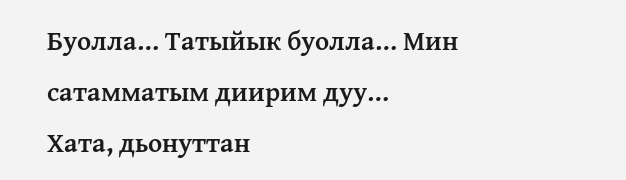Буолла… Татыйык буолла… Мин сатамматым диирим дуу…
Хата, дьонуттан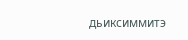дьиксиммитэ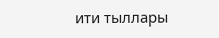ити тыллары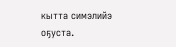кытта симэлийэ оҕуста.